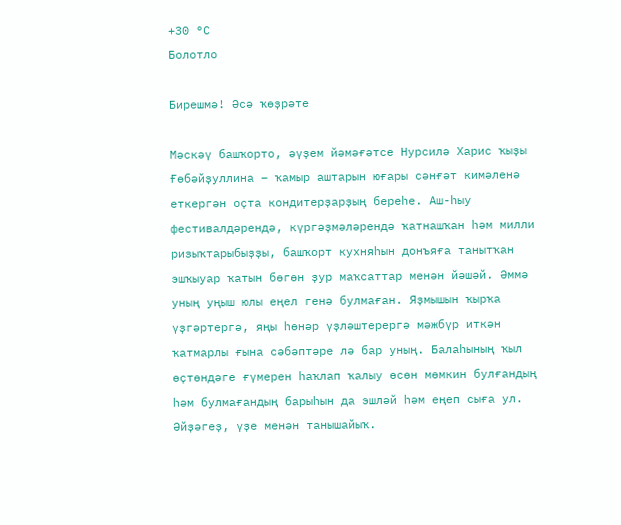+30 °С
Болотло

Бирешмә! Әсә ҡөҙрәте

Мәскәү башҡорто, әүҙем йәмәғәтсе Нурсилә Харис ҡыҙы Ғөбәйҙуллина – ҡамыр аштарын юғары сәнғәт кимәленә еткергән оҫта кондитерҙарҙың береһе. Аш-һыу фестивалдәрендә, күргәҙмәләрендә ҡатнашҡан һәм милли ризыҡтарыбыҙҙы, башҡорт кухняһын донъяға танытҡан эшҡыуар ҡатын бөгөн ҙур маҡсаттар менән йәшәй. Әммә уның уңыш юлы еңел генә булмаған. Яҙмышын ҡырҡа үҙгәртергә, яңы һөнәр үҙләштерергә мәжбүр иткән ҡатмарлы ғына сәбәптәре лә бар уның. Балаһының ҡыл өҫтөндәге ғүмерен һаҡлап ҡалыу өсөн мөмкин булғандың һәм булмағандың барыһын да эшләй һәм еңеп сыға ул. Әйҙәгеҙ, үҙе менән танышайыҡ.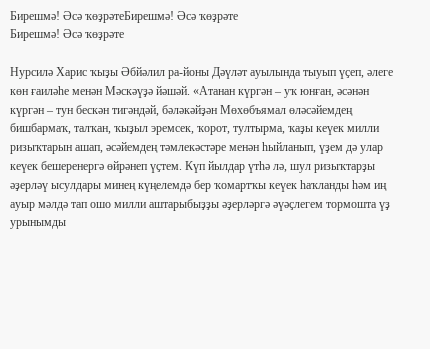Бирешмә! Әсә ҡөҙрәтеБирешмә! Әсә ҡөҙрәте
Бирешмә! Әсә ҡөҙрәте

Нурсилә Харис ҡыҙы Әбйәлил ра-йоны Дәүләт ауылында тыуып үҫеп, әлеге көн ғаиләһе менән Мәскәүҙә йәшәй. «Атанан күргән – уҡ юнған, әсәнән күргән – тун бескән тигәндәй, бәләкәйҙән Мөхөбъямал өләсәйемдең бишбармаҡ, талҡан, ҡыҙыл эремсек, ҡорот, тултырма, ҡаҙы кеүек милли ризыҡтарын ашап, әсәйемдең тәмлекәстәре менән һыйланып, үҙем дә улар кеүек бешеренергә өйрәнеп үҫтем. Күп йылдар үтһә лә, шул ризыҡтарҙы әҙерләү ысулдары минең күңелемдә бер ҡомартҡы кеүек һаҡланды һәм иң ауыр мәлдә тап ошо милли аштарыбыҙҙы әҙерләргә әүәҫлегем тормошта үҙ урынымды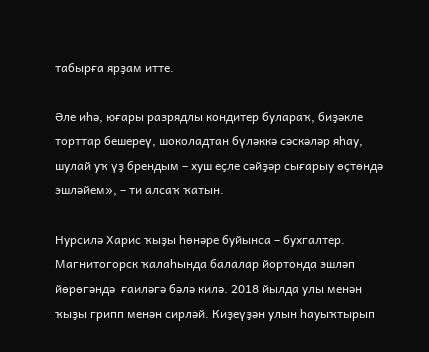табырға ярҙам итте.

Әле иһә, юғары разрядлы кондитер булараҡ, биҙәкле торттар бешереү, шоколадтан бүләккә сәскәләр яһау, шулай уҡ үҙ брендым – хуш еҫле сәйҙәр сығарыу өҫтөндә эшләйем», – ти алсаҡ ҡатын.

Нурсилә Харис ҡыҙы һөнәре буйынса – бухгалтер. Магнитогорск ҡалаһында балалар йортонда эшләп йөрөгәндә  ғаиләгә бәлә килә. 2018 йылда улы менән ҡыҙы грипп менән сирләй. Киҙеүҙән улын һауыҡтырып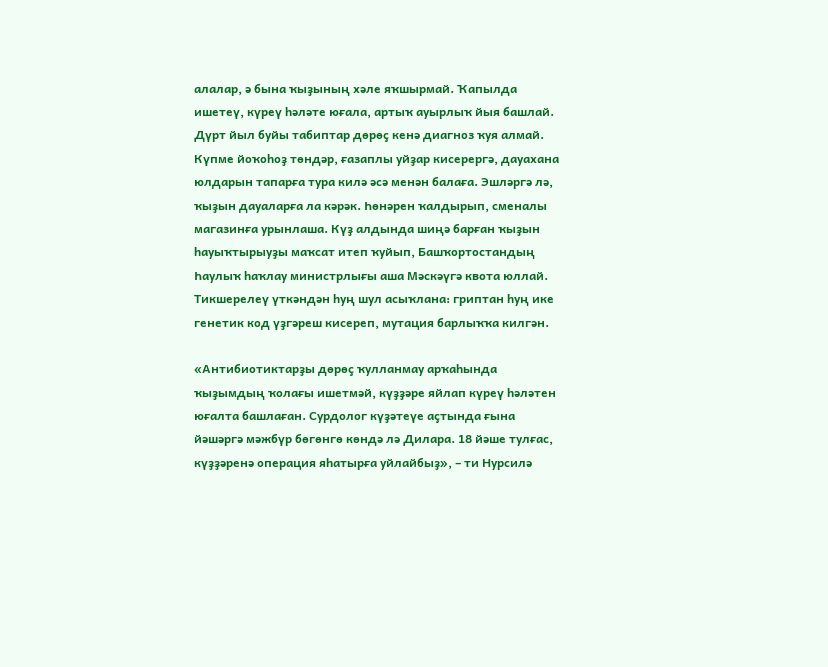алалар, ә бына ҡыҙының хәле яҡшырмай. Ҡапылда ишетеү, күреү һәләте юғала, артыҡ ауырлыҡ йыя башлай. Дүрт йыл буйы табиптар дөрөҫ кенә диагноз ҡуя алмай. Күпме йоҡоһоҙ төндәр, ғазаплы уйҙар кисерергә, дауахана юлдарын тапарға тура килә әсә менән балаға. Эшләргә лә, ҡыҙын дауаларға ла кәрәк. Һөнәрен ҡалдырып, сменалы магазинға урынлаша. Күҙ алдында шиңә барған ҡыҙын һауыҡтырыуҙы маҡсат итеп ҡуйып, Башҡортостандың Һаулыҡ һаҡлау министрлығы аша Мәскәүгә квота юллай. Тикшерелеү үткәндән һуң шул асыҡлана: гриптан һуң ике генетик код үҙгәреш кисереп, мутация барлыҡҡа килгән.

«Антибиотиктарҙы дөрөҫ ҡулланмау арҡаһында ҡыҙымдың ҡолағы ишетмәй, күҙҙәре яйлап күреү һәләтен юғалта башлаған. Сурдолог күҙәтеүе аҫтында ғына йәшәргә мәжбүр бөгөнгө көндә лә Дилара. 18 йәше тулғас, күҙҙәренә операция яһатырға уйлайбыҙ», – ти Нурсилә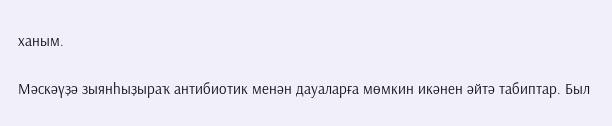ханым.

Мәскәүҙә зыянһыҙыраҡ антибиотик менән дауаларға мөмкин икәнен әйтә табиптар. Был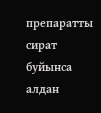препаратты сират буйынса алдан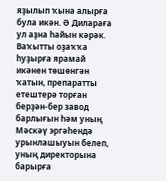яҙылып ҡына алырға була икән. Ә Дилараға ул аҙна һайын кәрәк. Ваҡытты оҙаҡҡа һуҙырға ярамай икәнен төшөнгән ҡатын, препаратты етештерә торған берҙән-бер завод барлығын һәм уның Мәскәү эргәһендә урынлашыуын белеп, уның директорына барырға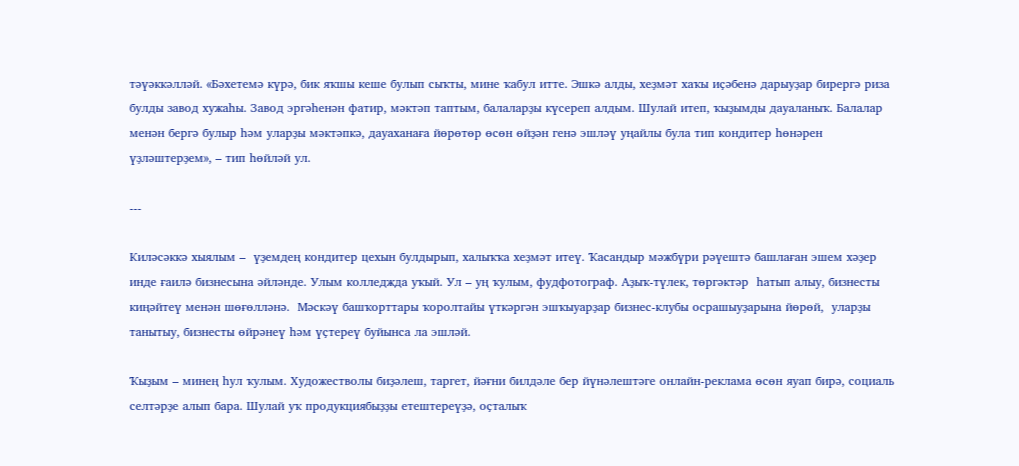тәүәккәлләй. «Бәхетемә күрә, бик яҡшы кеше булып сыҡты, мине ҡабул итте. Эшкә алды, хеҙмәт хаҡы иҫәбенә дарыуҙар бирергә риза булды завод хужаһы. Завод эргәһенән фатир, мәктәп таптым, балаларҙы күсереп алдым. Шулай итеп, ҡыҙымды дауаланыҡ. Балалар менән бергә булыр һәм уларҙы мәктәпкә, дауаханаға йөрөтөр өсөн өйҙән генә эшләү уңайлы була тип кондитер һөнәрен үҙләштерҙем», – тип һөйләй ул.

---

Киләсәккә хыялым –  үҙемдең кондитер цехын булдырып, халыҡҡа хеҙмәт итеү. Ҡасандыр мәжбүри рәүештә башлаған эшем хәҙер инде ғаилә бизнесына әйләнде. Улым колледжда уҡый. Ул – уң ҡулым, фудфотограф. Аҙыҡ-түлек, төргәктәр  һатып алыу, бизнесты киңәйтеү менән шөғөлләнә.  Мәскәү башҡорттары ҡоролтайы үткәргән эшҡыуарҙар бизнес-клубы осрашыуҙарына йөрөй,  уларҙы танытыу, бизнесты өйрәнеү һәм үҫтереү буйынса ла эшләй.

Ҡыҙым – минең һул ҡулым. Художестволы биҙәлеш, таргет, йәғни билдәле бер йүнәлештәге онлайн-реклама өсөн яуап бирә, социаль селтәрҙе алып бара. Шулай уҡ продукциябыҙҙы етештереүҙә, оҫталыҡ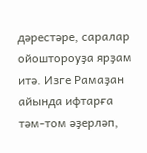дәрестәре, саралар ойоштороуҙа ярҙам итә. Изге Рамаҙан айында ифтарға тәм-том әҙерләп,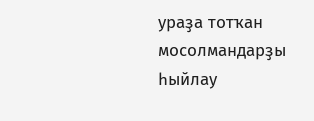ураҙа тотҡан мосолмандарҙы һыйлау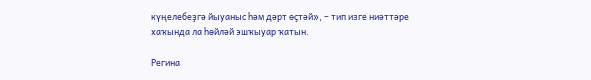күңелебеҙгә йыуаныс һәм дәрт өҫтәй», – тип изге ниәттәре хаҡында ла һөйләй эшҡыуар ҡатын.

Регина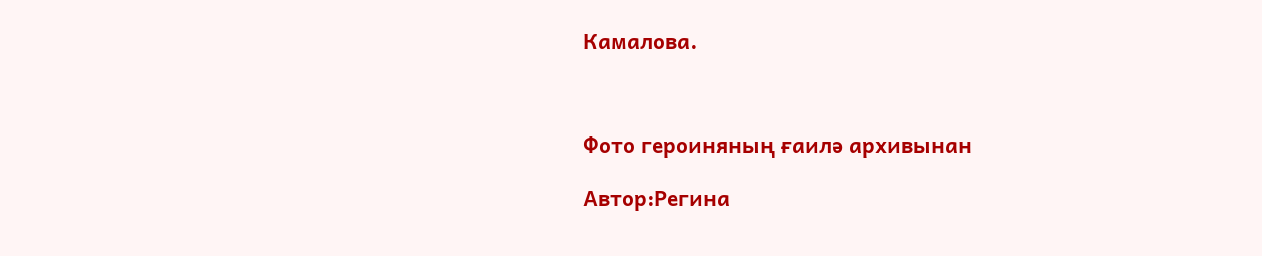Камалова.



Фото героиняның ғаилә архивынан

Автор:Регина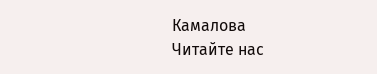Камалова
Читайте нас